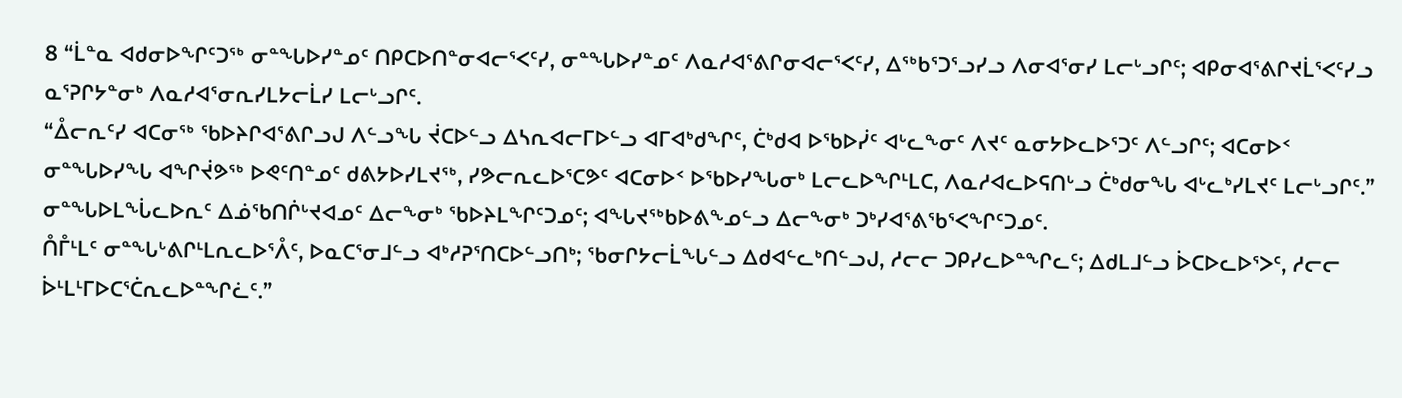8 “ᒫᓐᓇ ᐊᑯᓂᐅᖏᑦᑐᖅ ᓂᓐᖓᐅᓯᓐᓄᑦ ᑎᑭᑕᐅᑎᓐᓂᐊᓕᕐᐸᑦᓯ, ᓂᓐᖓᐅᓯᓐᓄᑦ ᐱᓇᓱᐊᕐᕕᒋᓂᐊᓕᕐᐸᑦᓯ, ᐃᖅᑲᕐᑐᕐᓗᓯᓗ ᐱᓂᐊᕐᓂᓯ ᒪᓕᒡᓗᒋᑦ; ᐊᑭᓂᐊᕐᕕᒋᔪᒫᕐᐸᑦᓯᓗ ᓇᕐᕈᒋᔭᓐᓂᒃ ᐱᓇᓱᐊᕐᓂᕆᓯᒪᔭᓕᒫᓯ ᒪᓕᒡᓗᒋᑦ.
“ᐂᓕᕆᑦᓯ ᐊᑕᓂᖅ ᖃᐅᔨᒋᐊᕐᕕᒋᓗᒍ ᐱᓪᓗᖓ ᔫᑕᐅᓪᓗ ᐃᓴᕆᐊᓕᒥᐅᓪᓗ ᐊᒥᐊᒃᑯᖏᑦ, ᑖᒃᑯᐊ ᐅᖃᐅᓰᑦ ᐊᒡᓚᖕᓂᑦ ᐱᔪᑦ ᓇᓂᔭᐅᓚᐅᕐᑐᑦ ᐱᓪᓗᒋᑦ; ᐊᑕᓂᐅᑉ ᓂᓐᖓᐅᓯᖓ ᐊᖏᔫᕗᖅ ᐅᕙᑦᑎᓐᓄᑦ ᑯᕕᔭᐅᓯᒪᔪᖅ, ᓯᕗᓕᕆᓚᐅᕐᑕᕗᑦ ᐊᑕᓂᐅᑉ ᐅᖃᐅᓯᖓᓂᒃ ᒪᓕᓚᐅᖏᒻᒪᑕ, ᐱᓇᓱᐊᓚᐅᕋᑎᒡᓗ ᑖᒃᑯᓂᖓ ᐊᒡᓚᒃᓯᒪᔪᑦ ᒪᓕᒡᓗᒋᑦ.”
ᓂᓐᖓᐅᒪᖔᓚᐅᕆᑦ ᐃᓅᖃᑎᒌᒡᔪᐊᓄᑦ ᐃᓕᖕᓂᒃ ᖃᐅᔨᒪᖏᑦᑐᓄᑦ; ᐊᖓᔪᖅᑲᐅᕕᖕᓄᓪᓗ ᐃᓕᖕᓂᒃ ᑐᒃᓯᐊᕐᕕᖃᕐᐸᖏᑦᑐᓄᑦ.
ᑍᒤᒻᒪᑦ ᓂᓐᖓᒡᕕᒋᒻᒪᕆᓚᐅᕐᐰᑦ, ᐅᓇᑕᕐᓂᒧᓪᓗ ᐊᒃᓱᕈᕐᑎᑕᐅᓪᓗᑎᒃ; ᖃᓂᒋᔭᓕᒫᖓᓪᓗ ᐃᑯᐊᓪᓚᒃᑎᓪᓗᒍ, ᓱᓕᓕ ᑐᑭᓯᓚᐅᓐᖏᓚᑦ; ᐃᑯᒪᒧᓪᓗ ᐆᑕᐅᓚᐅᕐᐳᑦ, ᓱᓕᓕ ᐆᒻᒪᒻᒥᐅᑕᕐᑖᕆᓚᐅᓐᖏᓛᑦ.”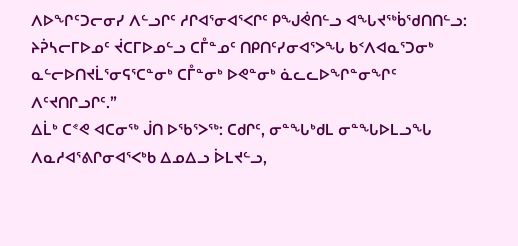ᐱᐅᖏᑦᑐᓕᓂᓯ ᐱᓪᓗᒋᑦ ᓱᒋᐊᕐᓂᐊᕐᐸᒋᑦ ᑭᖑᕚᑎᓪᓗ ᐊᖓᔪᖅᑳᖁᑎᑎᓪᓗ: ᔨᕉᓴᓕᒥᐅᓄᑦ ᔫᑕᒥᐅᓄᓪᓗ ᑕᒤᓐᓄᑦ ᑎᑭᑎᑦᓯᓂᐊᕐᐳᖓ ᑲᑉᐱᐊᓇᕐᑐᓂᒃ ᓇᓪᓕᐅᑎᔪᒫᕐᓂᕋᕐᑕᓐᓂᒃ ᑕᒤᓐᓂᒃ ᐅᕙᓐᓂᒃ ᓈᓚᓚᐅᖏᓐᓂᖏᑦ ᐱᑦᔪᑎᒋᓗᒋᑦ.”
ᐃᒫᒃ ᑕᕝᕙ ᐊᑕᓂᖅ ᒎᑎ ᐅᖃᕐᐳᖅ: ᑕᑯᒋᑦ, ᓂᓐᖓᒃᑯᒪ ᓂᓐᖓᐅᒪᓗᖓ ᐱᓇᓱᐊᕐᕕᒋᓂᐊᕐᐸᒃᑲ ᐃᓄᐃᓗ ᐆᒪᔪᓪᓗ,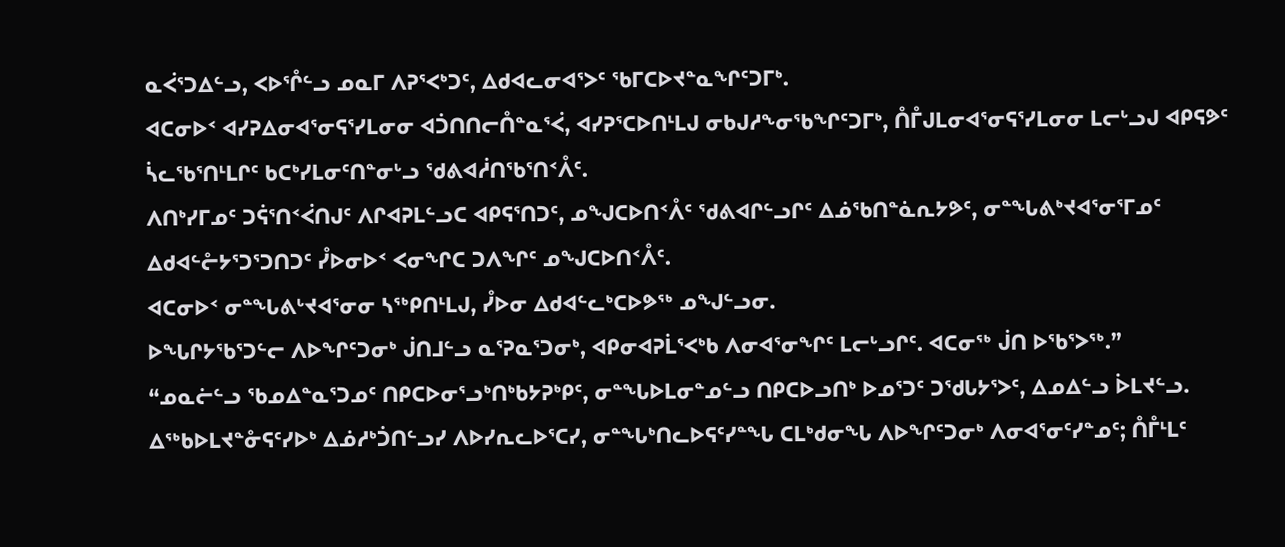ᓇᐹᕐᑐᐃᓪᓗ, ᐸᐅᕐᒊᓪᓗ ᓄᓇᒥ ᐱᕈᕐᐸᒃᑐᑦ, ᐃᑯᐊᓚᓂᐊᕐᐳᑦ ᖃᒥᑕᐅᔪᓐᓇᖏᑦᑐᒥᒃ.
ᐊᑕᓂᐅᑉ ᐊᓯᕈᐃᓂᐊᕐᓂᕋᕐᓯᒪᓂᓂ ᐊᑑᑎᑎᓕᑍᓐᓇᕐᐹ, ᐊᓯᕈᕐᑕᐅᑎᒻᒪᒍ ᓂᑲᒍᓱᖕᓂᖃᖏᑦᑐᒥᒃ, ᑍᒤᒍᒪᓂᐊᕐᓂᕋᕐᓯᒪᓂᓂ ᒪᓕᒡᓗᒍ ᐊᑭᕋᕗᑦ ᓵᓚᖃᕐᑎᒻᒪᒋᑦ ᑲᑕᒃᓯᒪᓂᑦᑎᓐᓂᒡᓗ ᖁᕕᐊᓲᑎᖃᕐᑎᑉᐰᑦ.
ᐱᑎᒃᓯᒥᓄᑦ ᑐᕌᕐᑎᑉᐹᑎᒍᑦ ᐱᒋᐊᕈᒪᓪᓗᑕ ᐊᑭᕋᕐᑎᑐᑦ, ᓄᖑᑕᐅᑎᑉᐰᑦ ᖁᕕᐊᒋᓪᓗᒋᑦ ᐃᓅᖃᑎᓐᓈᕆᔭᕗᑦ, ᓂᓐᖓᕕᒃᔪᐊᕐᓂᕐᒥᓄᑦ ᐃᑯᐊᓪᓔᔭᕐᑐᕐᑐᑎᑐᑦ ᓮᐅᓂᐅᑉ ᐸᓂᖏᑕ ᑐᐱᖏᑦ ᓄᖑᑕᐅᑎᑉᐰᑦ.
ᐊᑕᓂᐅᑉ ᓂᓐᖓᕕᒡᔪᐊᕐᓂᓂ ᓴᖅᑭᑎᒻᒪᒍ, ᓮᐅᓂ ᐃᑯᐊᓪᓚᒃᑕᐅᕗᖅ ᓄᖑᓪᓗᓂ.
ᐅᖓᒋᔭᖃᕐᑐᓪᓕ ᐱᐅᖏᑦᑐᓂᒃ ᒎᑎᒧᓪᓗ ᓇᕐᕈᓇᕐᑐᓂᒃ, ᐊᑭᓂᐊᕈᒫᕐᐸᒃᑲ ᐱᓂᐊᕐᓂᖏᑦ ᒪᓕᒡᓗᒋᑦ. ᐊᑕᓂᖅ ᒎᑎ ᐅᖃᕐᐳᖅ.”
“ᓄᓇᓖᓪᓗ ᖃᓄᐃᓐᓇᕐᑐᓄᑦ ᑎᑭᑕᐅᓂᕐᓗᒃᑎᒃᑲᔭᕈᒃᑭᑦ, ᓂᓐᖓᐅᒪᓂᓐᓄᓪᓗ ᑎᑭᑕᐅᓗᑎᒃ ᐅᓄᕐᑐᑦ ᑐᖁᒐᔭᕐᐳᑦ, ᐃᓄᐃᓪᓗ ᐆᒪᔪᓪᓗ.
ᐃᖅᑲᐅᒪᔪᓐᓁᕋᑦᓯᐅᒃ ᐃᓅᓱᒃᑑᑎᓪᓗᓯ ᐱᐅᓯᕆᓚᐅᕐᑕᓯ, ᓂᓐᖓᒃᑎᓚᐅᕋᑦᓯᓐᖓ ᑕᒪᒃᑯᓂᖓ ᐱᐅᖏᑦᑐᓂᒃ ᐱᓂᐊᕐᓂᑦᓯᓐᓄᑦ; ᑍᒤᒻᒪᑦ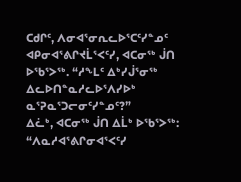ᑕᑯᒋᑦ, ᐱᓂᐊᕐᓂᕆᓚᐅᕐᑕᑦᓯᓐᓄᑦ ᐊᑭᓂᐊᕐᕕᒋᔪᒫᕐᐸᑦᓯ, ᐊᑕᓂᖅ ᒎᑎ ᐅᖃᕐᐳᖅ. “ᓱᖕᒪᑦ ᐃᒃᓯᒎᕐᓂᖅ ᐃᓚᐅᑎᓐᓇᓱᓚᐅᕐᐱᓯᐅᒃ ᓇᕐᕈᓇᕐᑐᓕᓂᑦᓯᓐᓄᑦ?”
ᐃᓛᒃ, ᐊᑕᓂᖅ ᒎᑎ ᐃᒫᒃ ᐅᖃᕐᐳᖅ: “ᐱᓇᓱᐊᕐᕕᒋᓂᐊᕐᐸᑦᓯ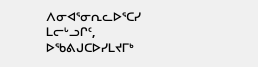ᐱᓂᐊᕐᓂᕆᓚᐅᕐᑕᓯ ᒪᓕᒡᓗᒋᑦ, ᐅᖃᕕᒍᑕᐅᓯᒪᔪᒥᒃ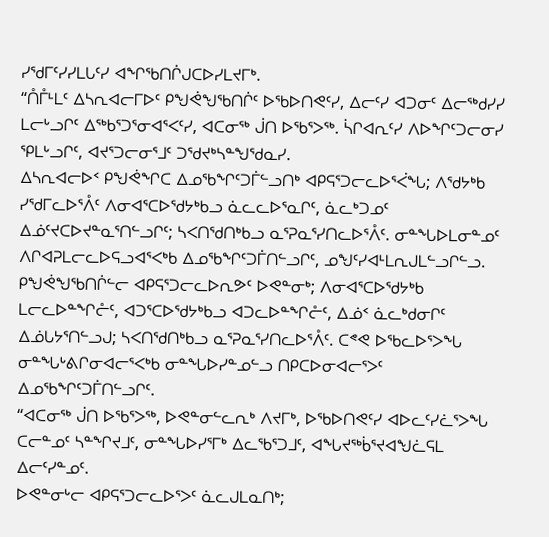ᓯᖁᒥᑦᓯᓯᒪᒐᑦᓯ ᐊᖏᖃᑎᒌᒍᑕᐅᓯᒪᔪᒥᒃ.
“ᑍᒤᒻᒪᑦ ᐃᓴᕆᐊᓕᒥᐅᑦ ᑭᖑᕚᖑᖃᑎᒌᑦ ᐅᖃᐅᑎᕙᑦᓯ, ᐃᓕᑦᓯ ᐊᑐᓂᑦ ᐃᓕᖅᑯᓯᓯ ᒪᓕᒡᓗᒋᑦ ᐃᖅᑲᕐᑐᕐᓂᐊᕐᐸᑦᓯ, ᐊᑕᓂᖅ ᒎᑎ ᐅᖃᕐᐳᖅ. ᓵᒋᐊᕆᑦᓯ ᐱᐅᖏᑦᑐᓕᓂᓯ ᕿᒪᒡᓗᒋᑦ, ᐊᔪᕐᑐᓕᓂᕐᒧᑦ ᑐᖁᔪᒃᓴᓐᖑᖁᓇᓯ.
ᐃᓴᕆᐊᓕᐅᑉ ᑭᖑᕚᖏᑕ ᐃᓄᖃᖏᑦᑐᒦᓪᓗᑎᒃ ᐊᑭᕋᕐᑐᓕᓚᐅᕐᐹᖓ; ᐱᖁᔭᒃᑲ ᓯᖁᒥᓚᐅᕐᐰᑦ ᐱᓂᐊᕐᑕᐅᖁᔭᒃᑲᓗ ᓈᓚᓚᐅᕐᓇᒋᑦ, ᓈᓚᒃᑐᓄᑦ ᐃᓅᑦᔪᑕᐅᔪᓐᓇᕐᑎᓪᓗᒋᑦ; ᓴᐸᑎᖁᑎᒃᑲᓗ ᓇᕐᕈᓇᕐᓯᑎᓚᐅᕐᐰᑦ. ᓂᓐᖓᐅᒪᓂᓐᓄᑦ ᐱᒋᐊᕈᒪᓕᓚᐅᕋᓗᐊᕐᐸᒃᑲ ᐃᓄᖃᖏᑦᑐᒦᑎᓪᓗᒋᑦ, ᓄᖑᑦᓯᐊᒻᒪᕆᒍᒪᓪᓗᒋᓪᓗ.
ᑭᖑᕚᖑᖃᑎᒌᓪᓕ ᐊᑭᕋᕐᑐᓕᓚᐅᕆᕗᑦ ᐅᕙᓐᓂᒃ; ᐱᓂᐊᕐᑕᐅᖁᔭᒃᑲ ᒪᓕᓚᐅᓐᖏᓔᑦ, ᐊᑐᕐᑕᐅᖁᔭᒃᑲᓗ ᐊᑐᓚᐅᓐᖏᓔᑦ, ᐃᓅᑉ ᓈᓚᒃᑯᓂᒋᑦ ᐃᓅᒐᔭᕐᑎᓪᓗᒍ; ᓴᐸᑎᖁᑎᒃᑲᓗ ᓇᕐᕈᓇᕐᓯᑎᓚᐅᕐᐰᑦ. ᑕᕝᕙ ᐅᖃᓚᐅᕐᐳᖓ ᓂᓐᖓᒡᕕᒋᓂᐊᓕᕐᐸᒃᑲ ᓂᓐᖓᐅᓯᓐᓄᓪᓗ ᑎᑭᑕᐅᓂᐊᓕᕐᐳᑦ ᐃᓄᖃᖏᑦᑐᒦᑎᓪᓗᒋᑦ.
“ᐊᑕᓂᖅ ᒎᑎ ᐅᖃᕐᐳᖅ, ᐅᕙᓐᓂᓪᓚᕆᒃ ᐱᔪᒥᒃ, ᐅᖃᐅᑎᕙᑦᓯ ᐊᐅᓚᑦᓯᓛᕐᐳᖓ ᑕᓕᓐᓄᑦ ᓴᓐᖏᔪᒧᑦ, ᓂᓐᖓᐅᓯᕐᒥᒃ ᐃᓚᖃᕐᑐᒧᑦ, ᐊᖓᔪᖅᑳᕐᔪᐊᖑᓛᕋᒪ ᐃᓕᑦᓯᓐᓄᑦ.
ᐅᕙᓐᓂᒡᓕ ᐊᑭᕋᕐᑐᓕᓚᐅᕐᐳᑦ ᓈᓚᒍᒪᓇᑎᒃ;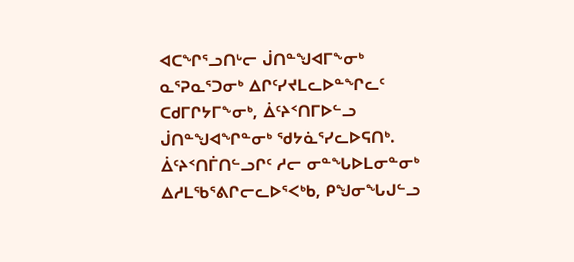ᐊᑕᖏᕐᓗᑎᒡᓕ ᒎᑎᓐᖑᐊᒥᖕᓂᒃ ᓇᕐᕈᓇᕐᑐᓂᒃ ᐃᒋᑦᓯᔪᒪᓚᐅᓐᖏᓚᑦ ᑕᑯᒥᒋᔭᒥᖕᓂᒃ, ᐄᑦᔨᑉᑎᒥᐅᓪᓗ ᒎᑎᓐᖑᐊᖏᓐᓂᒃ ᖁᔭᓈᕐᓯᓚᐅᕋᑎᒃ. ᐄᑦᔨᑉᑎᒦᑎᓪᓗᒋᑦ ᓱᓕ ᓂᓐᖓᐅᒪᓂᓐᓂᒃ ᐃᓱᒪᖃᕐᕕᒋᓕᓚᐅᕐᐸᒃᑲ, ᑭᖑᓂᖓᒍᓪᓗ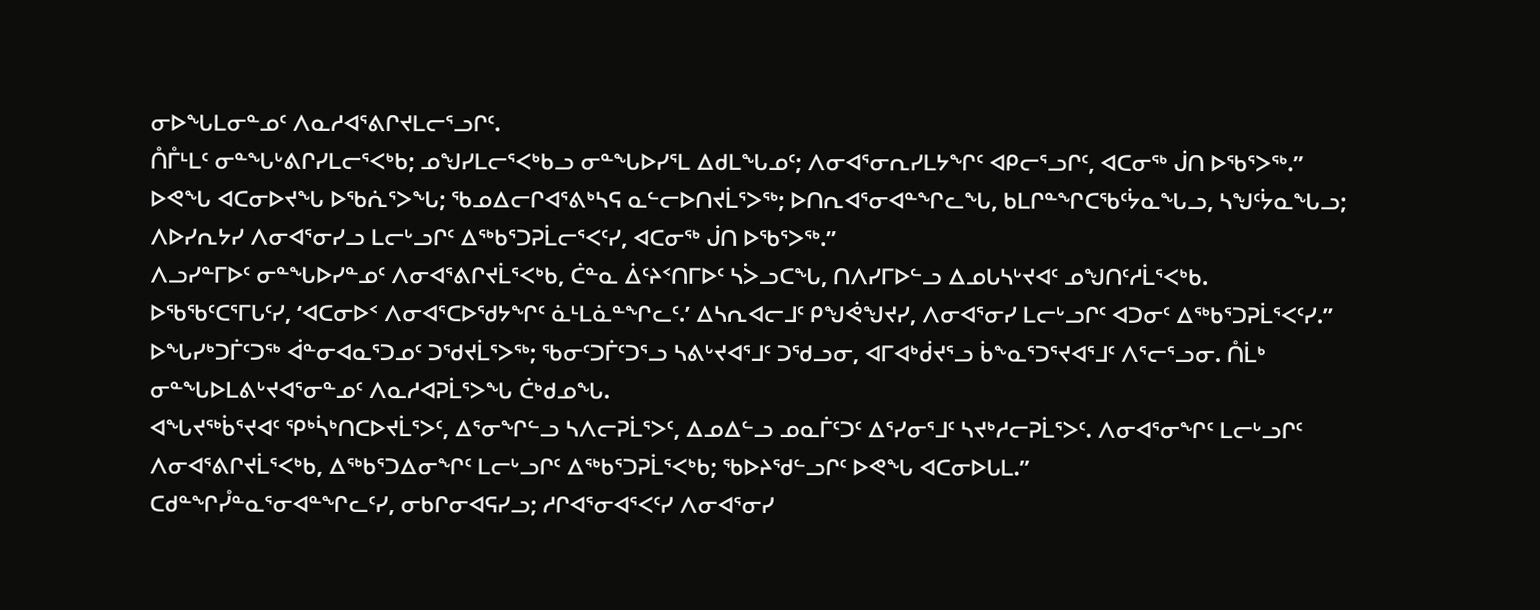ᓂᐅᖓᒪᓂᓐᓄᑦ ᐱᓇᓱᐊᕐᕕᒋᔪᒪᓕᕐᓗᒋᑦ.
ᑍᒤᒻᒪᑦ ᓂᓐᖓᒡᕕᒋᓯᒪᓕᕐᐸᒃᑲ; ᓄᖑᓯᒪᓕᕐᐸᒃᑲᓗ ᓂᓐᖓᐅᓯᕐᒪ ᐃᑯᒪᖓᓄᑦ; ᐱᓂᐊᕐᓂᕆᓯᒪᔭᖏᑦ ᐊᑭᓕᕐᓗᒋᑦ, ᐊᑕᓂᖅ ᒎᑎ ᐅᖃᕐᐳᖅ.”
ᐅᕙᖓ ᐊᑕᓂᐅᔪᖓ ᐅᖃᕇᕐᐳᖓ; ᖃᓄᐃᓕᒋᐊᕐᕕᒃᓴᕋ ᓇᓪᓕᐅᑎᔪᒫᕐᐳᖅ; ᐅᑎᕆᐊᕐᓂᐊᓐᖏᓚᖓ, ᑲᒪᒋᓐᖏᑕᖃᑦᔮᓇᖓᓗ, ᓴᖑᑦᔮᓇᖓᓗ; ᐱᐅᓯᕆᔭᓯ ᐱᓂᐊᕐᓂᓯᓗ ᒪᓕᒡᓗᒋᑦ ᐃᖅᑲᕐᑐᕈᒫᓕᕐᐸᑦᓯ, ᐊᑕᓂᖅ ᒎᑎ ᐅᖃᕐᐳᖅ.”
ᐱᓗᓯᓐᒥᐅᑦ ᓂᓐᖓᐅᓯᓐᓄᑦ ᐱᓂᐊᕐᕕᒋᔪᒫᕐᐸᒃᑲ, ᑖᓐᓇ ᐄᑦᔨᑉᑎᒥᐅᑦ ᓴᐴᓗᑕᖓ, ᑎᐱᓯᒥᐅᓪᓗ ᐃᓄᒐᓴᒡᔪᐊᑦ ᓄᖑᑎᑦᓱᒫᕐᐸᒃᑲ.
ᐅᖃᖃᑦᑕᕐᒥᒐᑦᓯ, ‘ᐊᑕᓂᐅᑉ ᐱᓂᐊᕐᑕᐅᖁᔭᖏᑦ ᓈᒻᒪᓈᓐᖏᓚᑦ.’ ᐃᓴᕆᐊᓕᒧᑦ ᑭᖑᕚᖑᔪᓯ, ᐱᓂᐊᕐᓂᓯ ᒪᓕᒡᓗᒋᑦ ᐊᑐᓂᑦ ᐃᖅᑲᕐᑐᕈᒫᕐᐸᑦᓯ.”
ᐅᖓᓯᒃᑐᒦᑦᑐᖅ ᐋᓐᓂᐊᓇᕐᑐᓄᑦ ᑐᖁᔪᒫᕐᐳᖅ; ᖃᓂᑦᑐᒦᑦᑐᕐᓗ ᓴᕕᒡᔪᐊᕐᒧᑦ ᑐᖁᓗᓂ, ᐊᒥᐊᒃᑰᔪᕐᓗ ᑳᖕᓇᕐᑐᕐᔪᐊᕐᒧᑦ ᐱᕐᓕᕐᓗᓂ. ᑍᒫᒃ ᓂᓐᖓᐅᒪᕕᒡᔪᐊᕐᓂᓐᓄᑦ ᐱᓇᓱᐊᕈᒫᕐᐳᖓ ᑖᒃᑯᓄᖓ.
ᐊᖓᔪᖅᑳᕐᔪᐊᑦ ᕿᒃᓵᒃᑎᑕᐅᔪᒫᕐᐳᑦ, ᐃᕐᓂᖏᓪᓗ ᓴᐱᓕᕈᒫᕐᐳᑦ, ᐃᓄᐃᓪᓗ ᓄᓇᒦᑦᑐᑦ ᐃᕐᓯᓂᕐᒧᑦ ᓴᔪᒃᓱᓕᕈᒫᕐᐳᑦ. ᐱᓂᐊᕐᓂᖏᑦ ᒪᓕᒡᓗᒋᑦ ᐱᓂᐊᕐᕕᒋᔪᒫᕐᐸᒃᑲ, ᐃᖅᑲᕐᑐᐃᓂᖏᑦ ᒪᓕᒡᓗᒋᑦ ᐃᖅᑲᕐᑐᕈᒫᕐᐸᒃᑲ; ᖃᐅᔨᖁᓪᓗᒋᑦ ᐅᕙᖓ ᐊᑕᓂᐅᒐᒪ.”
ᑕᑯᓐᖏᓮᓐᓇᕐᓂᐊᓐᖏᓚᑦᓯ, ᓂᑲᒋᓂᐊᕋᓯᓗ; ᓱᒋᐊᕐᓂᐊᕐᐸᑦᓯ ᐱᓂᐊᕐᓂᓯ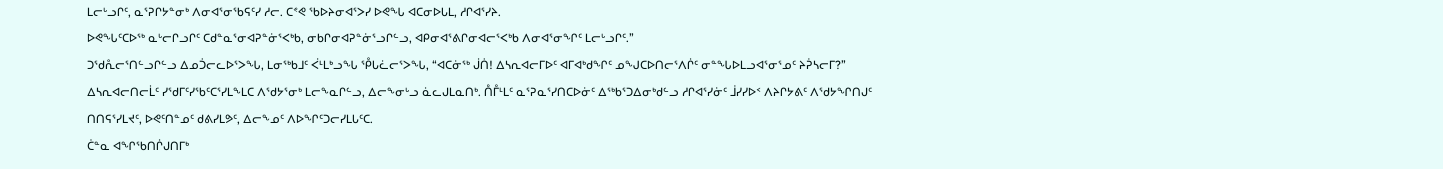ᒪᓕᒡᓗᒋᑦ, ᓇᕐᕈᒋᔭᓐᓂᒃ ᐱᓂᐊᕐᓂᖃᕋᑦᓯ ᓱᓕ. ᑕᕝᕙ ᖃᐅᔨᓂᐊᕐᐳᓯ ᐅᕙᖓ ᐊᑕᓂᐅᒐᒪ, ᓱᒋᐊᕐᓯᔨ.
ᐅᕙᖓᑦᑕᐅᖅ ᓇᒡᓕᒋᓗᒋᑦ ᑕᑯᓐᓇᕐᓂᐊᕈᓐᓃᕐᐸᒃᑲ, ᓂᑲᒋᓂᐊᕈᓐᓃᕐᓗᒋᓪᓗ, ᐊᑭᓂᐊᕐᕕᒋᓂᐊᓕᕐᐸᒃᑲ ᐱᓂᐊᕐᓂᖏᑦ ᒪᓕᒡᓗᒋᑦ.”
ᑐᖁᕅᓕᕐᑎᓪᓗᒋᓪᓗ ᐃᓄᑑᓕᓚᐅᕐᐳᖓ, ᒪᓂᖅᑲᒧᑦ ᐹᒻᒪᒃᓗᖓ ᕾᒐᓛᓕᕐᐳᖓ, “ᐊᑕᓃᖅ ᒎᑏ! ᐃᓴᕆᐊᓕᒥᐅᑦ ᐊᒥᐊᒃᑯᖏᑦ ᓄᖑᑕᐅᑎᓕᕐᐱᒌᑦ ᓂᓐᖓᐅᒪᓗᐊᕐᓂᕐᓄᑦ ᔨᕉᓴᓕᒥ?”
ᐃᓴᕆᐊᓕᑎᓕᒫᑦ ᓯᖁᒥᑦᓯᖃᑦᑕᕐᓯᒪᖕᒪᑕ ᐱᖁᔭᕐᓂᒃ ᒪᓕᖕᓇᒋᓪᓗ, ᐃᓕᖕᓂᒡᓗ ᓈᓚᒍᒪᓇᑎᒃ. ᑍᒤᒻᒪᑦ ᓇᕐᕈᓇᕐᓯᑎᑕᐅᓃᑦ ᐃᖅᑲᕐᑐᐃᓂᒃᑯᓪᓗ ᓱᒋᐊᕐᓯᓃᑦ ᒨᓯᓯᐅᑉ ᐱᔨᒋᔭᕕᑦ ᐱᖁᔭᖏᑎᒍᑦ ᑎᑎᕋᕐᓯᒪᔪᑦ, ᐅᕙᑦᑎᓐᓄᑦ ᑯᕕᓯᒪᕗᑦ, ᐃᓕᖕᓄᑦ ᐱᐅᖏᑦᑐᓕᓯᒪᒐᑦᑕ.
ᑖᓐᓇ ᐊᖏᖃᑎᒌᒍᑎᒥᒃ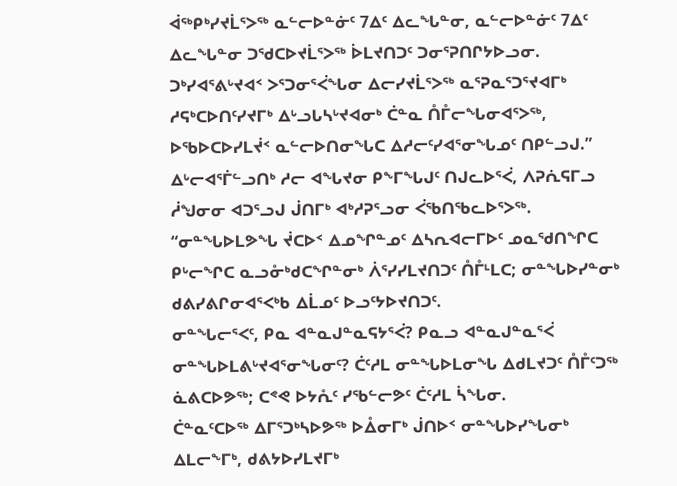ᐋᖅᑭᒃᓯᔪᒫᕐᐳᖅ ᓇᓪᓕᐅᓐᓃᑦ 7ᐃᑦ ᐃᓚᖓᓐᓂ, ᓇᓪᓕᐅᓐᓃᑦ 7ᐃᑦ ᐃᓚᖓᓐᓂ ᑐᖁᑕᐅᔪᒫᕐᐳᖅ ᐆᒪᔪᑎᑐᑦ ᑐᓂᕐᕈᑎᒋᔭᐅᓗᓂ. ᑐᒃᓯᐊᕐᕕᒡᔪᐊᑉ ᐳᕐᑐᓂᕐᐹᖓᓂ ᐃᓕᓯᔪᒫᕐᐳᖅ ᓇᕐᕈᓇᕐᑐᕐᔪᐊᒥᒃ ᓱᕋᒃᑕᐅᑎᑦᓯᔪᒥᒃ ᐃᒡᓗᒐᓴᒡᔪᐊᓂᒃ ᑖᓐᓇ ᑍᒤᓕᖓᓂᐊᕐᐳᖅ, ᐅᖃᐅᑕᐅᓯᒪᔫᑉ ᓇᓪᓕᐅᑎᓂᖓᑕ ᐃᓱᓕᑦᓯᐊᕐᓂᖓᓄᑦ ᑎᑭᓪᓗᒍ.”
ᐃᒡᓕᐊᕐᒦᓪᓗᑎᒃ ᓱᓕ ᐊᖓᔪᓂ ᑭᖕᒥᖓᒍᑦ ᑎᒍᓚᐅᕐᐹ, ᐱᕈᕇᕋᒥᓗ ᓲᖑᓂᓂ ᐊᑐᕐᓗᒍ ᒎᑎᒥᒃ ᐊᒃᓱᕈᕐᓗᓂ ᐹᖃᑎᖃᓚᐅᕐᐳᖅ.
“ᓂᓐᖓᐅᒪᕗᖓ ᔫᑕᐅᑉ ᐃᓄᖏᓐᓄᑦ ᐃᓴᕆᐊᓕᒥᐅᑦ ᓄᓇᖁᑎᖏᑕ ᑭᒡᓕᖏᑕ ᓇᓗᓁᒃᑯᑕᖏᓐᓂᒃ ᐲᕐᓯᓯᒪᔪᑎᑐᑦ ᑍᒤᒻᒪᑕ; ᓂᓐᖓᐅᓯᓐᓂᒃ ᑯᕕᓯᕕᒋᓂᐊᕐᐸᒃᑲ ᐃᒫᓄᑦ ᐅᓗᑦᔭᐅᔪᑎᑐᑦ.
ᓂᓐᖓᓕᕐᐸᑦ, ᑭᓇ ᐊᓐᓇᒍᓐᓇᕋᔭᕐᐹ? ᑭᓇᓗ ᐊᓐᓇᒍᓐᓇᕐᐹ ᓂᓐᖓᐅᒪᕕᒡᔪᐊᕐᓂᖓᓂᑦ? ᑖᑦᓱᒪ ᓂᓐᖓᐅᒪᓂᖓ ᐃᑯᒪᔪᑐᑦ ᑍᒤᑦᑐᖅ ᓈᕕᑕᐅᕗᖅ; ᑕᕝᕙ ᐅᔭᕅᑦ ᓯᖃᓪᓕᕗᑦ ᑖᑦᓱᒪ ᓵᖓᓂ.
ᑖᓐᓇᑦᑕᐅᖅ ᐃᒥᕐᑐᒃᓴᐅᕗᖅ ᐅᐂᓂᒥᒃ ᒎᑎᐅᑉ ᓂᓐᖓᐅᓯᖓᓂᒃ ᐃᒪᓕᖕᒥᒃ, ᑯᕕᔭᐅᓯᒪᔪᒥᒃ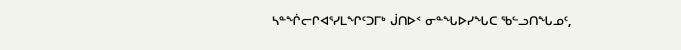ᓴᓐᖐᓕᒋᐊᕐᓯᒪᖏᑦᑐᒥᒃ ᒎᑎᐅᑉ ᓂᓐᖓᐅᓯᖓᑕ ᖃᓪᓗᑎᖓᓄᑦ,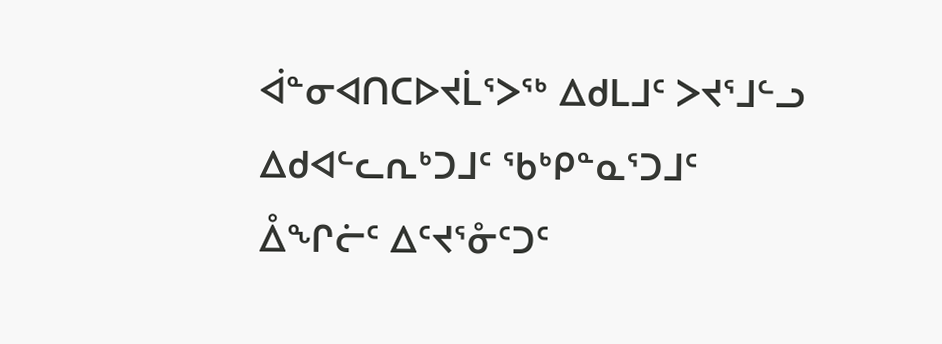ᐋᓐᓂᐊᑎᑕᐅᔪᒫᕐᐳᖅ ᐃᑯᒪᒧᑦ ᐳᔪᕐᒧᓪᓗ ᐃᑯᐊᓪᓚᕆᒃᑐᒧᑦ ᖃᒃᑭᓐᓇᕐᑐᒧᑦ ᐂᖏᓖᑦ ᐃᑦᔪᕐᓁᑦᑐᑦ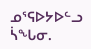ᓄᕐᕋᐅᔭᐅᓪᓗ ᓵᖓᓂ.